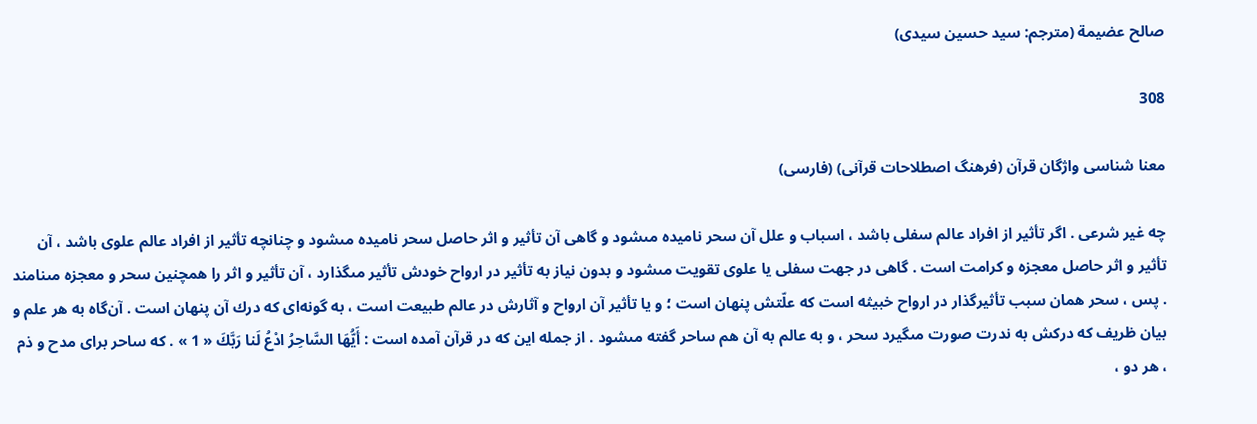صالح عضيمة (مترجم: سيد حسين سيدى)

308

معنا شناسى واژگان قرآن (فرهنگ اصطلاحات قرآنى) (فارسى)

چه غير شرعى . اگر تأثير از افراد عالم سفلى باشد ، اسباب و علل آن سحر ناميده مىشود و گاهى آن تأثير و اثر حاصل سحر ناميده مىشود و چنانچه تأثير از افراد عالم علوى باشد ، آن تأثير و اثر حاصل معجزه و كرامت است . گاهى در جهت سفلى يا علوى تقويت مىشود و بدون نياز به تأثير در ارواح خودش تأثير مىگذارد ، آن تأثير و اثر را همچنين سحر و معجزه مىنامند . پس ، سحر همان سبب تأثيرگذار در ارواح خبيثه است كه علّتش پنهان است ؛ و يا تأثير آن ارواح و آثارش در عالم طبيعت است ، به گونه‌اى كه درك آن پنهان است . آن‌گاه به هر علم و بيان ظريف كه دركش به ندرت صورت مىگيرد سحر ، و به عالم به آن هم ساحر گفته مىشود . از جمله اين كه در قرآن آمده است : أَيُّهَا السَّاحِرُ ادْعُ لَنا رَبَّكَ « 1 » . كه ساحر براى مدح و ذم ، هر دو ،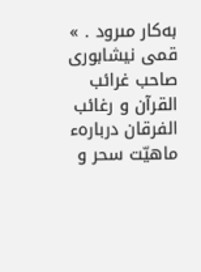به‌كار مىرود . » قمى نيشابورى صاحب غرائب القرآن و رغائب الفرقان دربارهء ماهيّت سحر و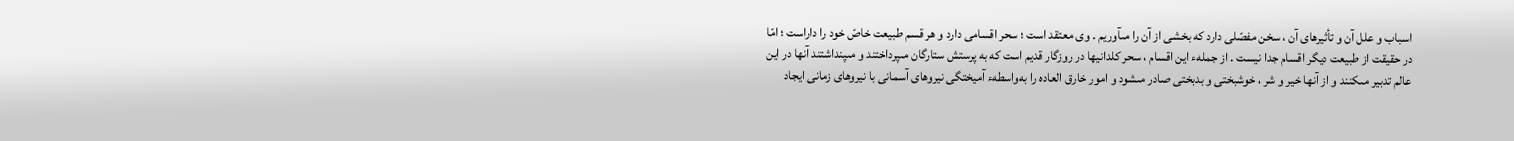اسباب و علل آن و تأثيرهاى آن ، سخن مفصّلى دارد كه بخشى از آن را مىآوريم . وى معتقد است ؛ سحر اقسامى دارد و هر قسم طبيعت خاصّ خود را داراست ؛ امّا در حقيقت از طبيعت ديگر اقسام جدا نيست . از جملهء اين اقسام ، سحر كلدانيها در روزگار قديم است كه به پرستش ستارگان مىپرداختند و مىپنداشتند آنها در اين عالم تدبير مىكنند و از آنها خير و شر ، خوشبختى و بدبختى صادر مىشود و امور خارق العاده را به‌واسطهء آميختگى نيروهاى آسمانى با نيروهاى زمانى ايجاد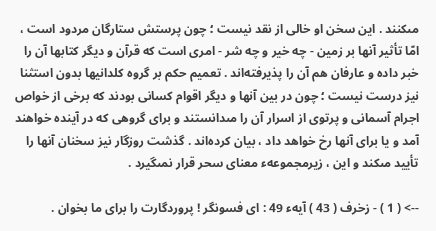مىكنند . اين سخن او خالى از نقد نيست ؛ چون پرستش ستارگان مردود است ، امّا تأثير آنها بر زمين - چه خير و چه شر - امرى است كه قرآن و ديگر كتابها آن را خبر داده و عارفان هم آن را پذيرفته‌اند . تعميم حكم بر گروه كلدانيها بدون استثنا نيز درست نيست ؛ چون در بين آنها و ديگر اقوام كسانى بودند كه برخى از خواص اجرام آسمانى و پرتوى از اسرار آن را مىدانستند و براى گروهى كه در آينده خواهند آمد و يا براى آنها رخ خواهد داد ، بيان كرده‌اند . گذشت روزگار نيز سخنان آنها را تأييد مىكند و اين ، زيرمجموعهء معناى سحر قرار نمىگيرد .

--> ( 1 ) - زخرف ( 43 ) آيهء 49 : اى فسونگر ! پروردگارت را براى ما بخوان .